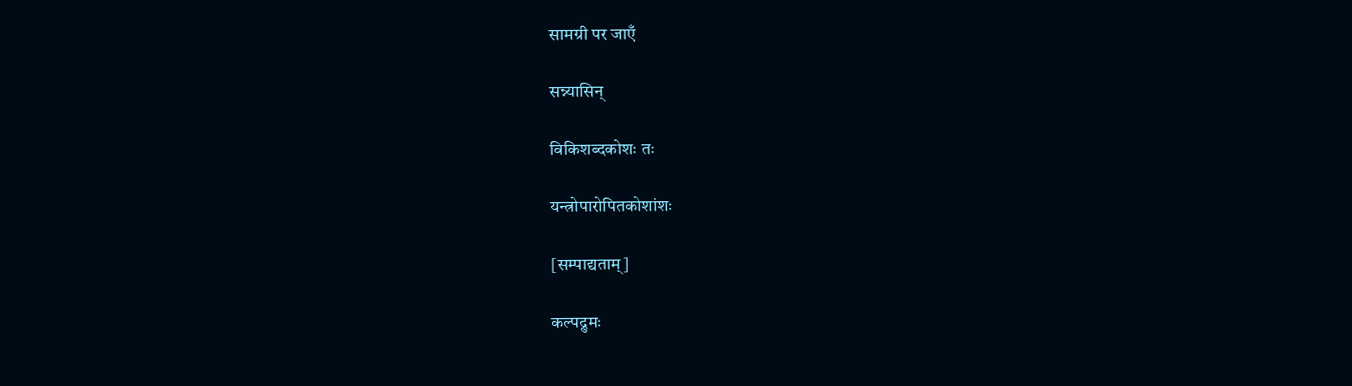सामग्री पर जाएँ

सन्न्यासिन्

विकिशब्दकोशः तः

यन्त्रोपारोपितकोशांशः

[सम्पाद्यताम्]

कल्पद्रुमः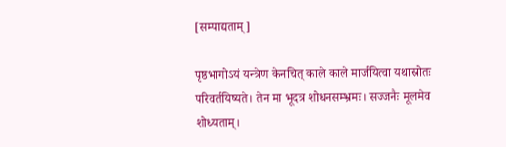[सम्पाद्यताम्]

पृष्ठभागोऽयं यन्त्रेण केनचित् काले काले मार्जयित्वा यथास्रोतः परिवर्तयिष्यते। तेन मा भूदत्र शोधनसम्भ्रमः। सज्जनैः मूलमेव शोध्यताम्।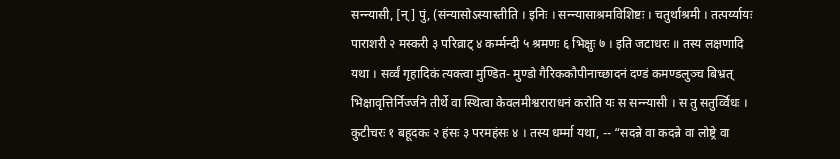सन्न्यासी, [न्] पुं, (संन्यासोऽस्यास्तीति । इनिः । सन्न्यासाश्रमविशिष्टः । चतुर्थाश्रमी । तत्पर्य्यायः पाराशरी २ मस्करी ३ परिव्राट् ४ कर्म्मन्दी ५ श्रमणः ६ भिक्षुः ७ । इति जटाधरः ॥ तस्य लक्षणादि यथा । सर्व्वं गृहादिकं त्यक्त्वा मुण्डित- मुण्डो गैरिककौपीनाच्छादनं दण्डं कमण्डलुञ्च बिभ्रत् भिक्षावृत्तिर्निर्ज्जने तीर्थे वा स्थित्वा केवलमीश्वराराधनं करोति यः स सन्न्यासी । स तु सतुर्व्विधः । कुटीचरः १ बहूदकः २ हंसः ३ परमहंसः ४ । तस्य धर्म्मा यथा, -- “सदन्ने वा कदन्ने वा लोष्ट्रे वा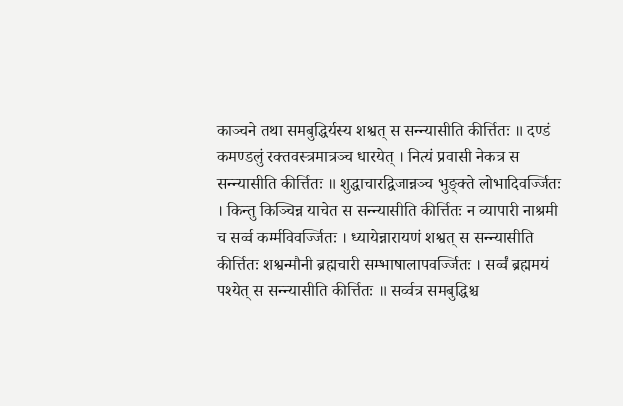काञ्चने तथा समबुद्धिर्यस्य शश्वत् स सन्न्यासीति कीर्त्तितः ॥ दण्डं कमण्डलुं रक्तवस्त्रमात्रञ्च धारयेत् । नित्यं प्रवासी नेकत्र स सन्न्यासीति कीर्त्तितः ॥ शुद्धाचारद्विजान्नञ्च भुङ्क्ते लोभादिवर्ज्जितः । किन्तु किञ्चिन्न याचेत स सन्न्यासीति कीर्त्तितः न व्यापारी नाश्रमी च सर्व्व कर्म्मविवर्ज्जितः । ध्यायेन्नारायणं शश्वत् स सन्न्यासीति कीर्त्तितः शश्वन्मौनी ब्रह्मचारी सम्भाषालापवर्ज्जितः । सर्व्वं ब्रह्ममयं पश्येत् स सन्न्यासीति कीर्त्तितः ॥ सर्व्वत्र समबुद्धिश्च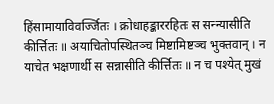हिंसामायाविवर्ज्जितः । क्रोधाहङ्काररहितः स सन्न्यासीति कीर्त्तितः ॥ अयाचितोपस्थितञ्च मिष्टामिष्टञ्च भुक्तवान् । न याचेत भक्षणार्थी स सन्नासीति कीर्त्तितः ॥ न च पश्येत् मुखं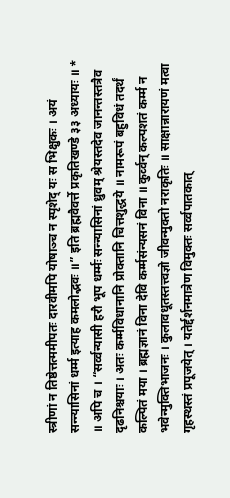स्त्रीणां न तिष्ठेत्तत्ममीपतः दारवीमपि योषाञ्च न स्पृशेद् यः स भिक्षुकः । अयं सन्न्यासिनां धर्म्म इत्याह कमलोद्भवः ॥” इति ब्रह्मवैवर्त्ते प्रकृतिखण्डे ३३ अध्यायः ॥ * ॥ अपि च । “सर्व्वन्यासी हरौ भूप धर्म्मः सन्न्यासिनां ध्रुवम् श्रेयस्तदेव जानन्तस्तत्रैव दृढनिश्चयाः । अतः कर्म्मविधानानि प्रोक्तानि चित्तशुद्धये ॥ नामरूपं बहुविधं तदर्थं कल्पितं मया । ब्रह्मज्ञानं विना देवि कर्म्मसंन्यसनं विना ॥ कुर्व्वन् कल्पशतं कर्म्म न भवेन्मुक्तिभाजनः । कुलावधूतस्तत्त्वज्ञो जीवन्मुक्तो नराकृतिः ॥ साक्षान्नारायणं मत्वा गृहस्थस्तं प्रपूजयेत् । यतेर्द्दर्शनमात्रेण विमुक्तः सर्व्वपातकात्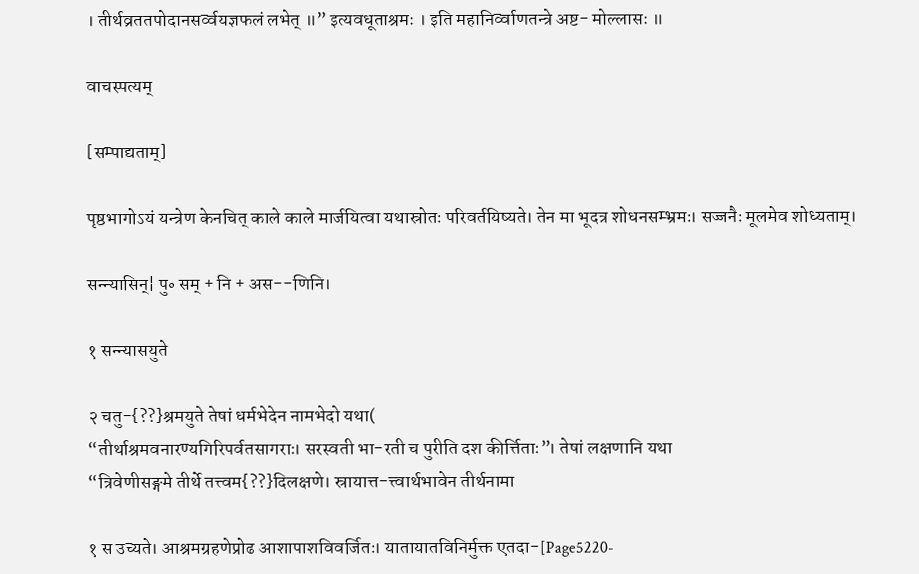। तीर्थव्रततपोदानसर्व्वयज्ञफलं लभेत् ॥” इत्यवधूताश्रमः । इति महानिर्व्वाणतन्त्रे अष्ट- मोल्लासः ॥

वाचस्पत्यम्

[सम्पाद्यताम्]

पृष्ठभागोऽयं यन्त्रेण केनचित् काले काले मार्जयित्वा यथास्रोतः परिवर्तयिष्यते। तेन मा भूदत्र शोधनसम्भ्रमः। सज्जनैः मूलमेव शोध्यताम्।

सन्न्यासिन्¦ पु॰ सम् + नि + अस--णिनि।

१ सन्न्यासयुते

२ चतु-{??}श्रमयुते तेषां धर्मभेदेन नामभेदो यथा(
“तीर्थाश्रमवनारण्यगिरिपर्वतसागराः। सरस्वती भा-रती च पुरीति दश कीर्त्तिताः”। तेषां लक्षणानि यथा
“त्रिवेणीसङ्गमे तीर्थे तत्त्वम{??}दिलक्षणे। स्रायात्त-त्त्वार्थभावेन तीर्थनामा

१ स उच्यते। आश्रमग्रहणेप्रोढ आशापाशविवर्जितः। यातायातविनिर्मुक्त एतदा-[Page5220-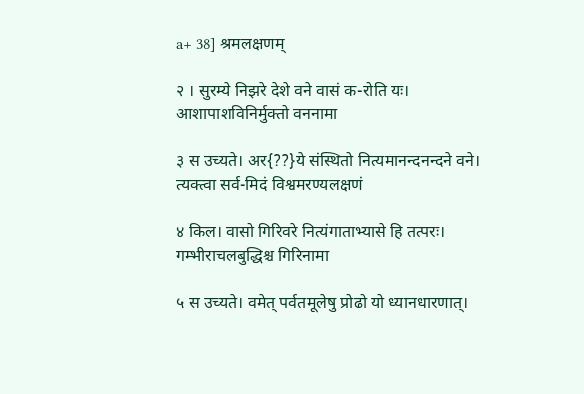a+ 38] श्रमलक्षणम्

२ । सुरम्ये निझरे देशे वने वासं क-रोति यः। आशापाशविनिर्मुक्तो वननामा

३ स उच्यते। अर{??}ये संस्थितो नित्यमानन्दनन्दने वने। त्यक्त्वा सर्व-मिदं विश्वमरण्यलक्षणं

४ किल। वासो गिरिवरे नित्यंगाताभ्यासे हि तत्परः। गम्भीराचलबुद्धिश्च गिरिनामा

५ स उच्यते। वमेत् पर्वतमूलेषु प्रोढो यो ध्यानधारणात्।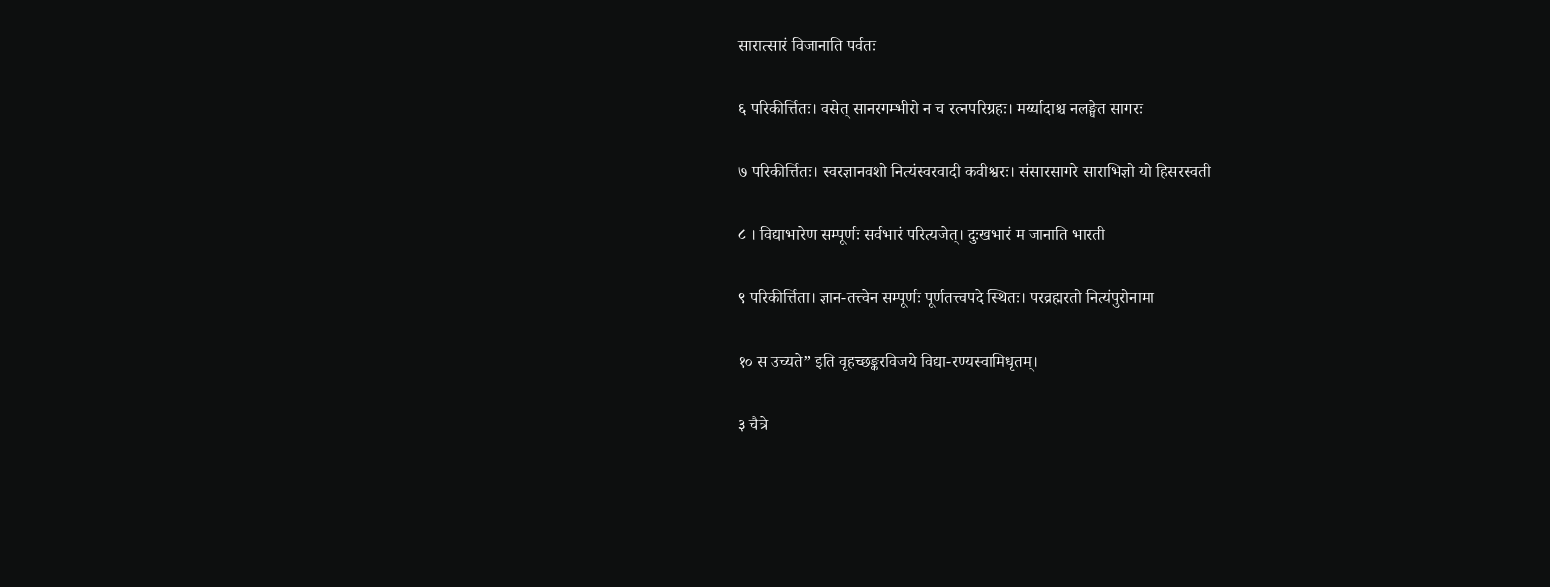सारात्सारं विजानाति पर्वतः

६ परिकीर्त्तितः। वसेत् सानरगम्भीरो न च रत्नपरिग्रहः। मर्य्यादाश्च नलङ्घेत सागरः

७ परिकीर्त्तितः। स्वरज्ञानवशो नित्यंस्वरवादी कवीश्वरः। संसारसागरे साराभिज्ञो यो हिसरस्वती

८ । विद्याभारेण सम्पूर्णः सर्वभारं परित्यजेत्। दुःखभारं म जानाति भारती

९ परिकीर्त्तिता। ज्ञान-तत्त्वेन सम्पूर्णः पूर्णतत्त्वपदे स्थितः। परव्रह्मरतो नित्यंपुरोनामा

१० स उच्यते” इति वृहच्छङ्करविजये विद्या-रण्यस्वामिधृतम्।

३ चैत्रे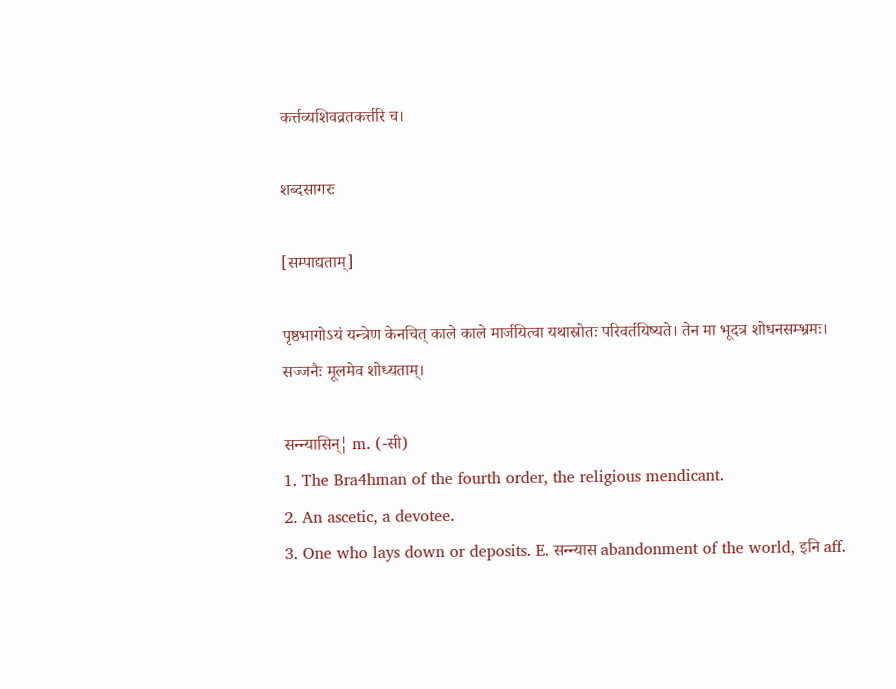कर्त्तव्यशिवव्रतकर्त्तरि च।

शब्दसागरः

[सम्पाद्यताम्]

पृष्ठभागोऽयं यन्त्रेण केनचित् काले काले मार्जयित्वा यथास्रोतः परिवर्तयिष्यते। तेन मा भूदत्र शोधनसम्भ्रमः। सज्जनैः मूलमेव शोध्यताम्।

सन्न्यासिन्¦ m. (-सी)
1. The Bra4hman of the fourth order, the religious mendicant.
2. An ascetic, a devotee.
3. One who lays down or deposits. E. सन्न्यास abandonment of the world, इनि aff.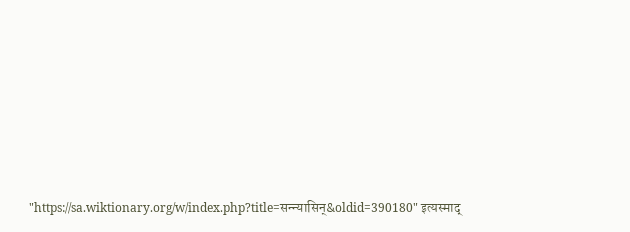"https://sa.wiktionary.org/w/index.php?title=सन्न्यासिन्&oldid=390180" इत्यस्माद्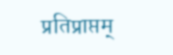प्रतिप्राप्तम्